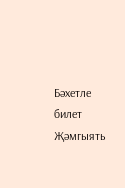Бәхетле билет
Җәмгыять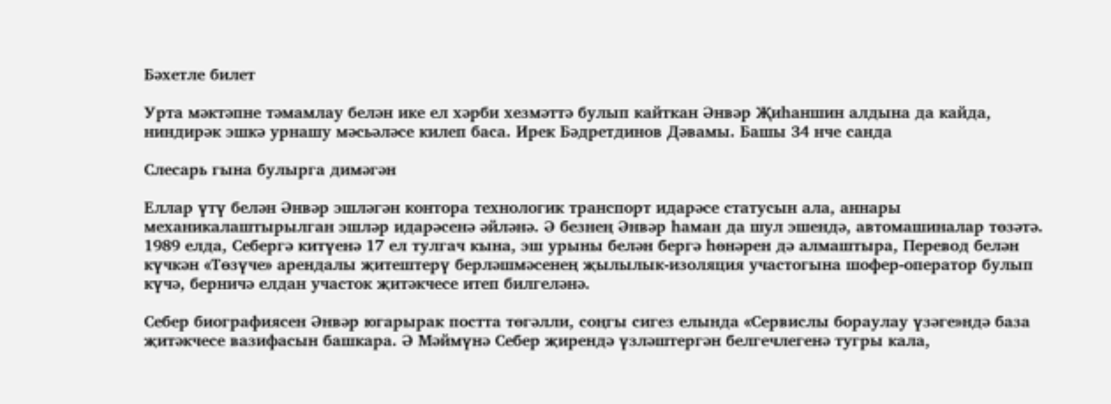Бәхетле билет

Урта мәктәпне тәмамлау белән ике ел хәрби хезмәттә булып кайткан Әнвәр Җиһаншин алдына да кайда, ниндирәк эшкә урнашу мәсьәләсе килеп баса. Ирек Бәдретдинов Дәвамы. Башы 34 нче санда

Слесарь гына булырга димәгән

Еллар үтү белән Әнвәр эшләгән контора технологик транспорт идарәсе статусын ала, аннары механикалаштырылган эшләр идарәсенә әйләнә. Ә безнең Әнвәр һаман да шул эшендә, автомашиналар төзәтә. 1989 елда, Себергә китүенә 17 ел тулгач кына, эш урыны белән бергә һөнәрен дә алмаштыра, Перевод белән күчкән «Төзүче» арендалы җитештерү берләшмәсенең җылылык-изоляция участогына шофер-оператор булып күчә, берничә елдан участок җитәкчесе итеп билгеләнә.

Себер биографиясен Әнвәр югарырак постта төгәлли, соңгы сигез елында «Сервислы бораулау үзәге»ндә база җитәкчесе вазифасын башкара. Ә Мәймүнә Себер җирендә үзләштергән белгечлегенә тугры кала,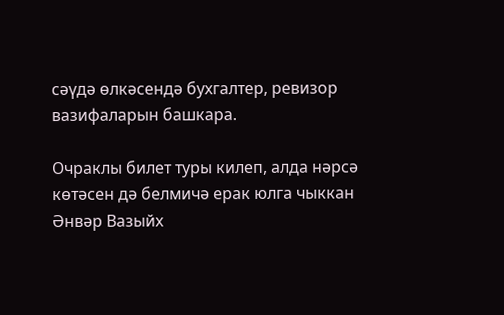сәүдә өлкәсендә бухгалтер, ревизор вазифаларын башкара.

Очраклы билет туры килеп, алда нәрсә көтәсен дә белмичә ерак юлга чыккан Әнвәр Вазыйх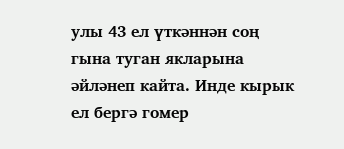улы 43 ел үткәннән соң гына туган якларына әйләнеп кайта. Инде кырык ел бергә гомер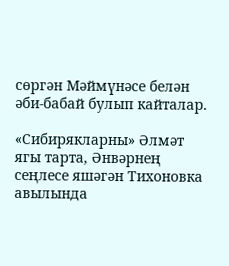сөргән Мәймүнәсе белән әби-бабай булып кайталар.

«Сибирякларны» Әлмәт ягы тарта, Әнвәрнең сеңлесе яшәгән Тихоновка авылында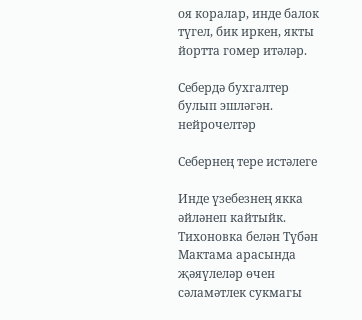оя коралар, инде балок түгел, бик иркен, якты йортта гомер итәләр.

Себердә бухгалтер булып эшләгән. нейрочелтәр

Себернең тере истәлеге

Инде үзебезнең якка әйләнеп кайтыйк. Тихоновка белән Түбән Мактама арасында җәяүлеләр өчен сәламәтлек сукмагы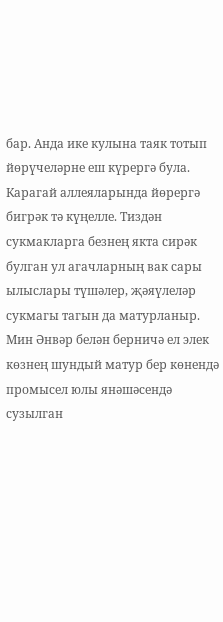бар. Анда ике кулына таяк тотып йөрүчеләрне еш күрергә була. Карагай аллеяларында йөрергә бигрәк тә күңелле. Тиздән сукмакларга безнең якта сирәк булган ул агачларның вак сары ылыслары түшәлер, җәяүлеләр сукмагы тагын да матурланыр. Мин Әнвәр белән берничә ел элек көзнең шундый матур бер көнендә промысел юлы янәшәсендә сузылган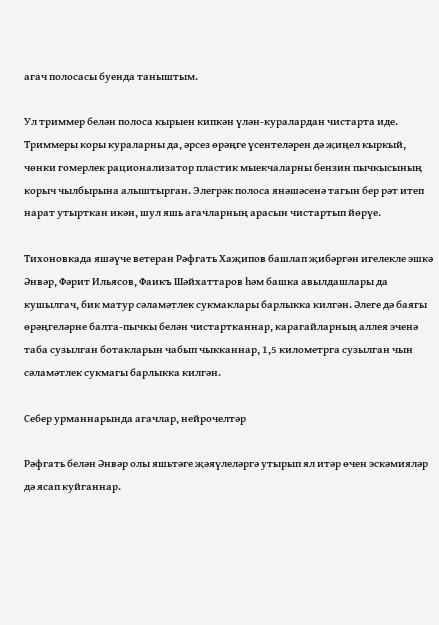агач полосасы буенда таныштым.

Ул триммер белән полоса кырыен кипкән үлән-куралардан чистарта иде. Триммеры коры кураларны да, әрсез өрәңге үсентеләрен дә җиңел кыркый, чөнки гомерлек рационализатор пластик мыекчаларны бензин пычкысының корыч чылбырына алыштырган. Элегрәк полоса янәшәсенә тагын бер рәт итеп нарат утырткан икән, шул яшь агачларның арасын чистартып йөрүе.

Тихоновкада яшәүче ветеран Рәфгать Хаҗипов башлап җибәргән игелекле эшкә Әнвәр, Фәрит Ильясов, Фаикъ Шәйхаттаров һәм башка авылдашлары да кушылгач, бик матур сәламәтлек сукмаклары барлыкка килгән. Әлеге дә баягы өрәңгеләрне балта-пычкы белән чистартканнар, карагайларның аллея эченә таба сузылган ботакларын чабып чыкканнар, 1,5 километрга сузылган чын сәламәтлек сукмагы барлыкка килгән.

Себер урманнарында агачлар, нейрочелтәр

Рәфгать белән Әнвәр олы яшьтәге җәяүлеләргә утырып ял итәр өчен эскәмияләр дә ясап куйганнар.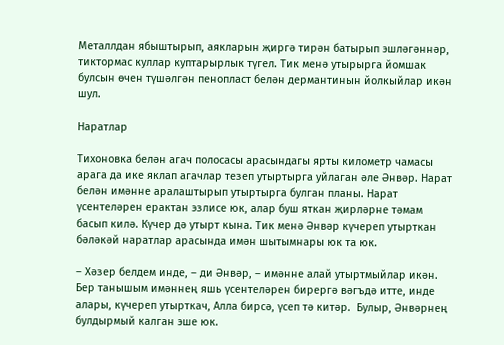Металлдан ябыштырып, аякларын җиргә тирән батырып эшләгәннәр, тиктормас куллар куптарырлык түгел. Тик менә утырырга йомшак булсын өчен түшәлгән пенопласт белән дермантинын йолкыйлар икән шул.

Наратлар

Тихоновка белән агач полосасы арасындагы ярты километр чамасы арага да ике яклап агачлар тезеп утыртырга уйлаган әле Әнвәр. Нарат белән имәнне аралаштырып утыртырга булган планы. Нарат үсентеләрен ерактан эзлисе юк, алар буш яткан җирләрне тәмам басып килә. Күчер дә утырт кына. Тик менә Әнвәр күчереп утырткан бәләкәй наратлар арасында имән шытымнары юк та юк.

– Хәзер белдем инде, – ди Әнвәр, – имәнне алай утыртмыйлар икән. Бер танышым имәннең яшь үсентеләрен бирергә вәгъдә итте, инде алары, күчереп утырткач, Алла бирсә, үсеп тә китәр.  Булыр, Әнвәрнең булдырмый калган эше юк.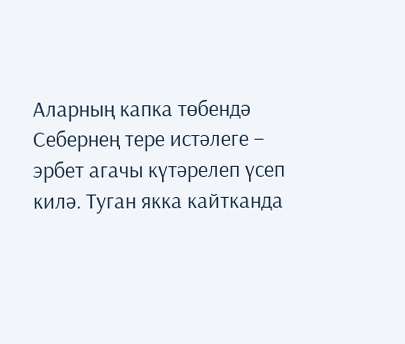Аларның капка төбендә Себернең тере истәлеге – эрбет агачы күтәрелеп үсеп килә. Туган якка кайтканда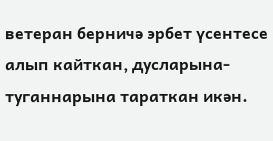ветеран берничә эрбет үсентесе алып кайткан, дусларына-туганнарына тараткан икән.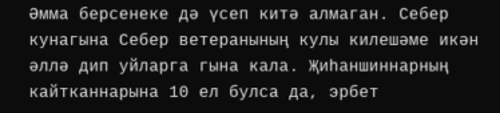Әмма берсенеке дә үсеп китә алмаган. Себер кунагына Себер ветеранының кулы килешәме икән әллә дип уйларга гына кала. Җиһаншиннарның кайтканнарына 10 ел булса да, эрбет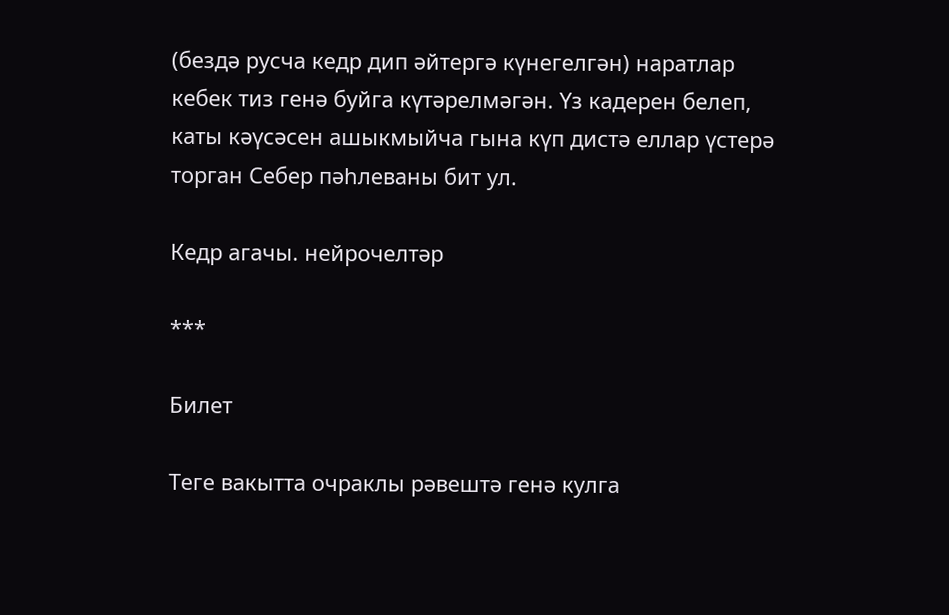(бездә русча кедр дип әйтергә күнегелгән) наратлар кебек тиз генә буйга күтәрелмәгән. Үз кадерен белеп, каты кәүсәсен ашыкмыйча гына күп дистә еллар үстерә торган Себер пәһлеваны бит ул.

Кедр агачы. нейрочелтәр

***

Билет

Теге вакытта очраклы рәвештә генә кулга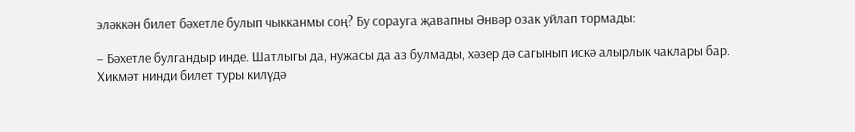эләккән билет бәхетле булып чыкканмы соң? Бу сорауга җавапны Әнвәр озак уйлап тормады:

– Бәхетле булгандыр инде. Шатлыгы да, нужасы да аз булмады, хәзер дә сагынып искә алырлык чаклары бар. Хикмәт нинди билет туры килүдә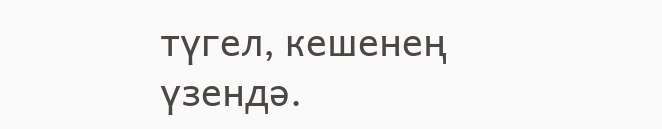түгел, кешенең үзендә.